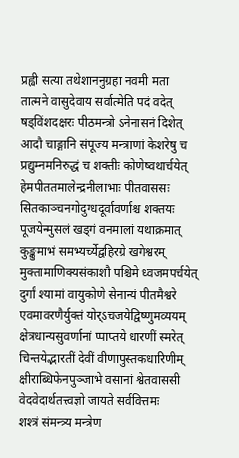प्रह्वी सत्या तथेशाननुग्रहा नवमी मता
तात्मने वासुदेवाय सर्वात्मेति पदं वदेत्
षड्विंशदक्षरः पीठमन्त्रो ऽनेनासनं दिशेत्
आदौ चाङ्गानि संपूज्य मन्त्राणां केशरेषु च
प्रद्युम्नमनिरुद्धं च शक्तीः कोणेष्वथार्चयेत्
हेमपीततमालेन्द्रनीलाभाः पीतवाससः
सितकाञ्चनगोदुग्धदूर्वावर्णाश्च शक्तयः
पूजयेन्मुसलं खड्गं वनमालां यथाक्रमात्
कुङ्कुमाभं समभ्यर्च्येद्वहिरग्रे खगेश्वरम्
मुक्तामाणिक्यसंकाशौ पश्चिमे ध्वजमपर्चयेत्
दुर्गां श्यामां वायुकोणे सेनान्यं पीतमैश्वरे
एवमावरणैर्युक्तं योर्ऽचजयेद्विष्णुमव्ययम्
क्षेत्रधान्यसुवर्णानां प्पाप्तये धारणीं स्मरेत्
चिन्तयेद्भारतीं देवीं वीणापुस्तकधारिणीम्
क्षीराब्धिफेनपुञ्जाभे वसानां श्वेतवाससी
वेदवेदार्थतत्त्वज्ञो जायते सर्ववित्तमः
शश्त्रं संमन्त्र्य मन्त्रेण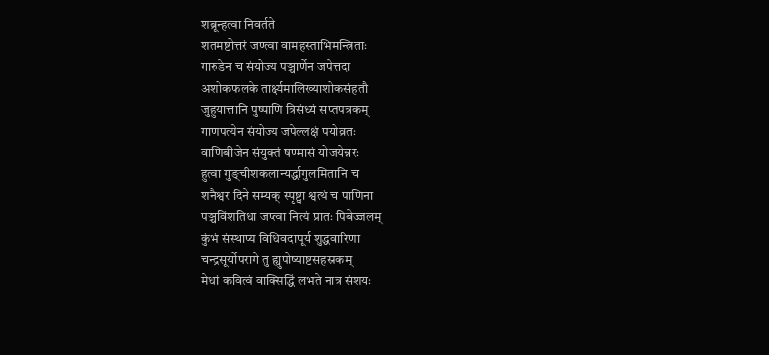शब्रून्हत्वा निवर्तते
शतमष्टोत्तरं जण्त्वा वामहस्ताभिमन्त्रिताः
गारुडेन च संयोज्य पञ्चार्णेन जपेत्तदा
अशोकफलके तार्क्ष्यमालिख्याशोकसंहतौ
जुहुयात्तानि पुष्पाणि त्रिसंध्यं सप्तपत्रकम्
गाणपत्येन संयोज्य जपेल्लक्षं पयोव्रतः
वाणिबीजेन संयुक्तं षण्मासं योजयेन्नरः
हुत्वा गुङ्चीशकलान्यर्द्धागुलमितानि च
शनैश्वर दिने सम्यक् स्पृष्ट्वा श्वत्थं च पाणिना
पञ्चविंशतिधा जप्त्वा नित्यं प्रातः पिबेज्जलम्
कुंभं संस्थाप्य विधिवदापूर्य शुद्धवारिणा
चन्द्रसूर्योपरागे तु ह्युपोष्याष्टसहस्रकम्
मेधां कवित्वं वाक्सिद्धिं लभते नात्र संशयः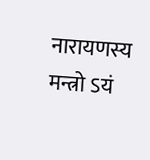नारायणस्य मन्त्रो ऽयं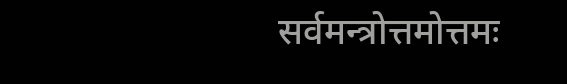सर्वमन्त्रोत्तमोत्तमः